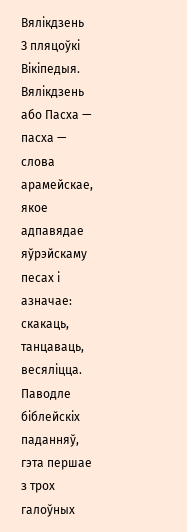Вялікдзень
З пляцоўкі Вікіпедыя.
Вялікдзень або Пасха — пасха — слова арамейскае, якое адпавядае яўрэйскаму песах і азначае: скакаць, танцаваць, весяліцца.
Паводле біблейскіх паданняў, гэта першае з трох галоўных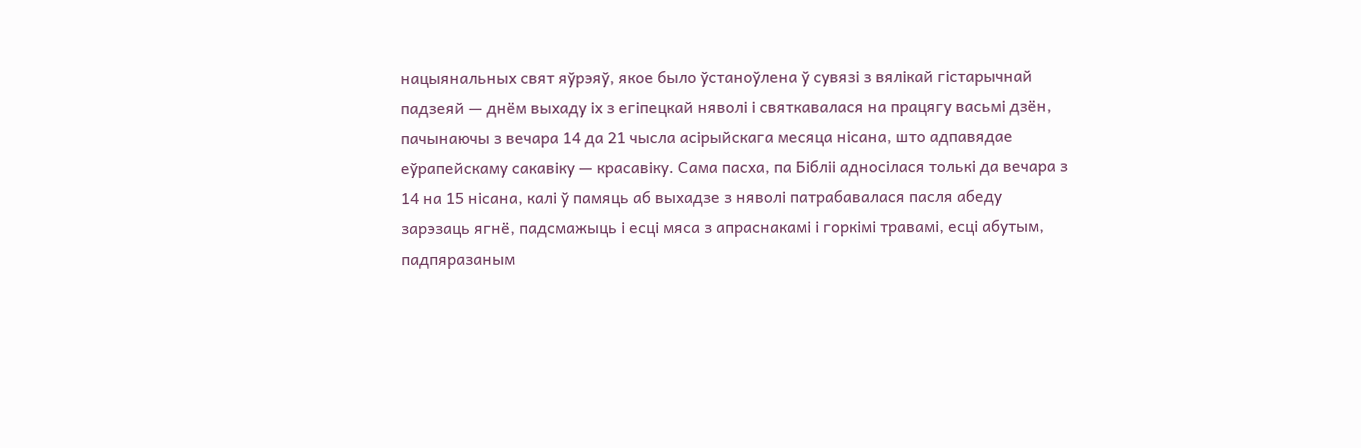нацыянальных свят яўрэяў, якое было ўстаноўлена ў сувязі з вялікай гістарычнай падзеяй — днём выхаду іх з егіпецкай няволі і святкавалася на працягу васьмі дзён, пачынаючы з вечара 14 да 21 чысла асірыйскага месяца нісана, што адпавядае еўрапейскаму сакавіку — красавіку. Сама пасха, па Бібліі адносілася толькі да вечара з 14 на 15 нісана, калі ў памяць аб выхадзе з няволі патрабавалася пасля абеду зарэзаць ягнё, падсмажыць і есці мяса з апраснакамі і горкімі травамі, есці абутым, падпяразаным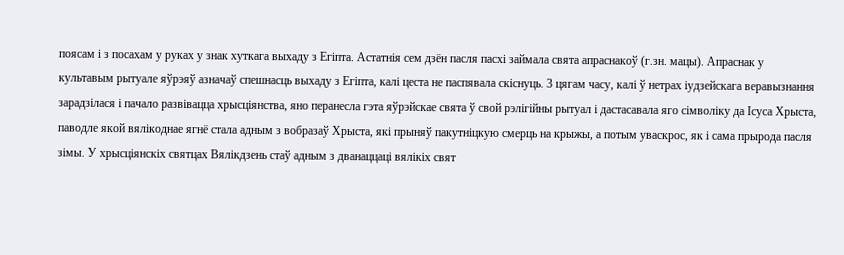поясам і з посахам у руках у знак хуткага выхаду з Егіпта. Астатнія сем дзён пасля пасхі займала свята апраснакоў (г.зн. мацы). Апраснак у культавым рытуале яўрэяў азначаў спешнасць выхаду з Егіпта, калі цеста не паспявала скіснуць. 3 цягам часу, калі ў нетрах іудзейскага веравызнання зарадзілася і пачало развівацца хрысціянства, яно перанесла гэта яўрэйскае свята ў свой рэлігійны рытуал і дастасавала яго сімволіку да Ісуса Хрыста, паводле якой вялікоднае ягнё стала адным з вобразаў Хрыста, які прыняў пакутніцкую смерць на крыжы, а потым уваскрос, як і сама прырода пасля зімы. У хрысціянскіх святцах Вялікдзень стаў адным з дванаццаці вялікіх свят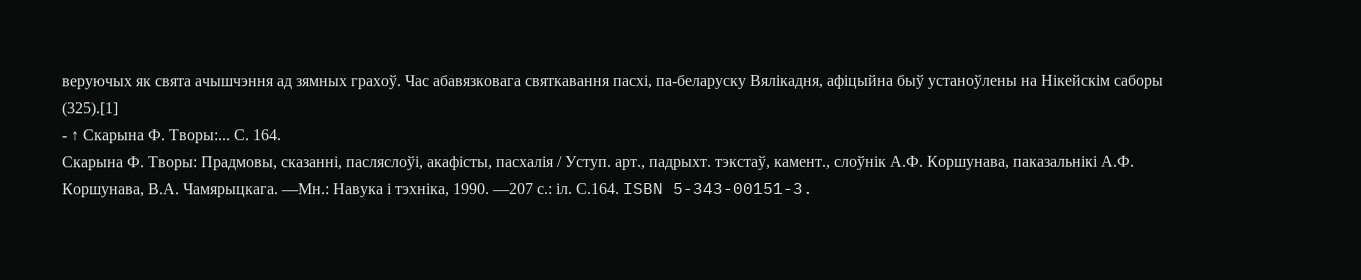веруючых як свята ачышчэння ад зямных грахоў. Час абавязковага святкавання пасхі, па-беларуску Вялікадня, афіцыйна быў устаноўлены на Нікейскім саборы (325).[1]
- ↑ Скарына Ф. Творы:... С. 164.
Скарына Ф. Творы: Прадмовы, сказанні, пасляслоўі, акафісты, пасхалія / Уступ. арт., падрыхт. тэкстаў, камент., слоўнік А.Ф. Коршунава, паказальнікі А.Ф. Коршунава, В.А. Чамярыцкага. —Мн.: Навука і тэхніка, 1990. —207 с.: іл. С.164. ISBN 5-343-00151-3.